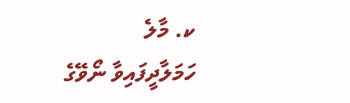ކ. މާލެ
ހަމަލާދީފައިވާ ނޯވޭގެ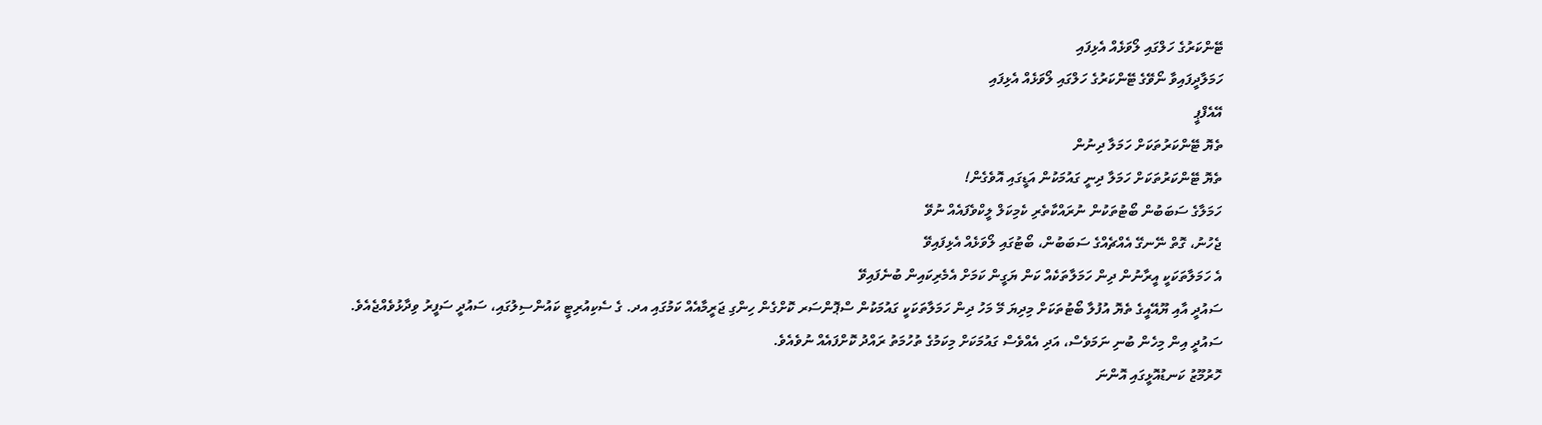ޓޭންކަރުގެ ހަލްގައި ލޯވަޅެއް އެޅިފައި
ހަމަލާދީފައިވާ ނޯވޭގެ ޓޭންކަރުގެ ހަލްގައި ލޯވަޅެއް އެޅިފައި
އޭއެފްޕީ
ތެޔޮ ޓޭންކަރުތަކަށް ހަމަލާ ދިނުން
ތެޔޮ ޓޭންކަރުތަކަށް ހަމަލާ ދިނީ ގައުމަކުން އަޑީގައި އޮވެގެން!
ހަމަލާގެ ސަބަބުން ބޯޓުތަކުން ނުރައްކާތެރި ކެމިކަލް ލީކްވެފައެއް ނުވޭ
ޖެހުނު، ގޮތް ނޭނގޭ އެއްޗެއްގެ ސަބަބުން، ބޯޓުގައި ލޯވަޅެއް އެޅިފައިވޭ
އެ ހަމަލާތަކަކީ އީރާނުން ދިން ހަމަލާތަކެއް ކަން ޔަގީން ކަމަށް އެމެރިކައިން ބުނެފައިވޭ
ސައުދީ އާއި ޔޫއޭއީގެ ތެޔޮ އުފުލާ ބޯޓުތަކަށް މިދިޔަ މޭ މަހު ދިން ހަމަލާތަކަކީ ގައުމަކުން ސްޕޮންސަރ ކޮށްގެން ހިންގި ޖަރީމާއެއް ކަމުގައި އދ. ގެ ސެކިއުރިޓީ ކައުންސިލުގައި، ސައުދީ ސަފީރު ވިދާޅުވެއްޖެއެވެ.
ސައުދީ އިން މިހެން ބުނި ނަމަވެސް، އަދި އެއްވެސް ގައުމަކަށް މިކަމުގެ ތުހުމަތު ރައްދު ކޮށްފައެއް ނުވެއެވެ.
ހޮރުމޫޒު ކަނޑުއޮޅީގައި އޮންނަ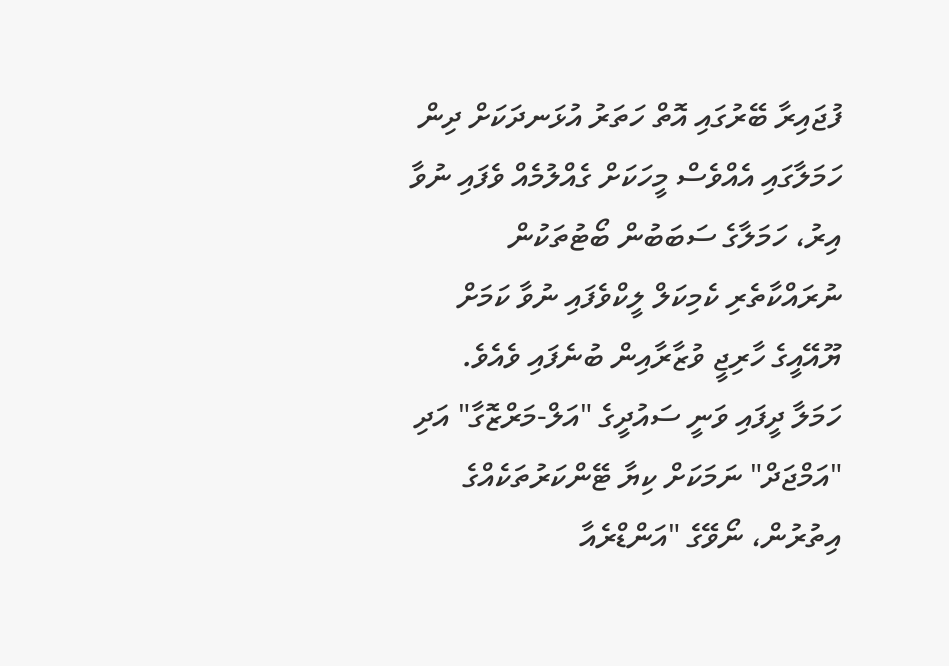ފުޖައިރާ ބޭރުގައި އޮތް ހަތަރު އުޅަނދަކަށް ދިން ހަމަލާގައި އެއްވެސް މީހަކަށް ގެއްލުމެއް ވެފައި ނުވާ އިރު، ހަމަލާގެ ސަބަބުން ބޯޓުތަކުން ނުރައްކާތެރި ކެމިކަލް ލީކްވެފައި ނުވާ ކަމަށް ޔޫއޭއީގެ ހާރިޖީ ވުޒާރާއިން ބުނެފައި ވެއެވެ.
ހަމަލާ ދީފައި ވަނީ ސައުދީގެ "އަލް-މަރްޒޮގާ" އަދި "އަމްޖަދް" ނަމަކަށް ކިޔާ ޓޭންކަރުތަކެއްގެ އިތުރުން، ނޯވޭގެ "އަންޑްރެއާ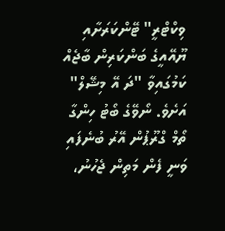ވިކްޓްރީ" ޓޭންކަރަށާއި ޔޫއޭއީގެ ބަންކަރިން ބާޖެއް ކަމުގައިވާ "ދަ އޭ މިޝޭލް" އަށެވެ. ނޯވޭގެ ބޯޓު ހިންގާ ތޯމް ގްރޫޕުން އޭރު ބުނެފައި ވަނީ ފެން މަތިން ޖެހުނު،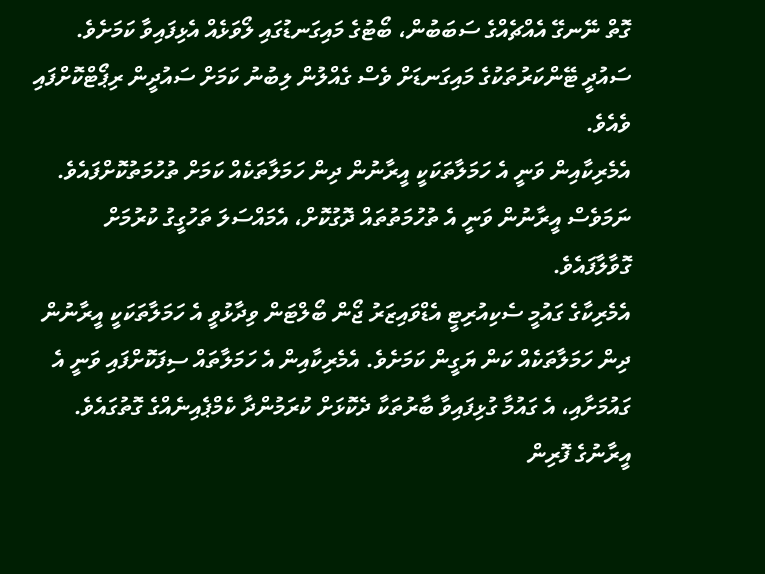ގޮތް ނޭނގޭ އެއްޗެއްގެ ސަބަބުން، ބޯޓުގެ މައިގަނޑުގައި ލޯވަޅެއް އެޅިފައިވާ ކަމަށެވެ. ސައުދީ ޓޭންކަރުތަކުގެ މައިގަނޑަށް ވެސް ގެއްލުން ލިބުނު ކަމަށް ސައުދީން ރިޕޯޓްކޮށްފައި ވެއެވެ.
އެމެރިކާއިން ވަނީ އެ ހަމަލާތަކަކީ އީރާނުން ދިން ހަމަލާތަކެއް ކަމަށް ތުހުމަތުކޮށްފައެވެ. ނަމަވެސް އީރާނުން ވަނީ އެ ތުހުމަތުތައް ދޮގުކޮށް، އެމައްސަލަ ތަހުގީގު ކުރުމަށް ގޮވާލާފައެވެ.
އެމެރިކާގެ ގައުމީ ސެކިއުރިޓީ އެޑްވައިޒަރު ޖޯން ބޯލްޓަން ވިދާޅުވީ އެ ހަމަލާތަކަކީ އީރާނުން ދިން ހަމަލާތަކެއް ކަން ޔަގީން ކަމަށެވެ. އެމެރިކާއިން އެ ހަމަލާތައް ސިފަކޮށްފައި ވަނީ އެ ގައުމަށާއި، އެ ގައުމާ ގުޅިފައިވާ ބާރުތަކާ ދެކޮޅަށް ކުރަމުންދާ ކެމްޕެއިނެއްގެ ގޮތުގައެވެ.
އީރާނުގެ ފޮރިން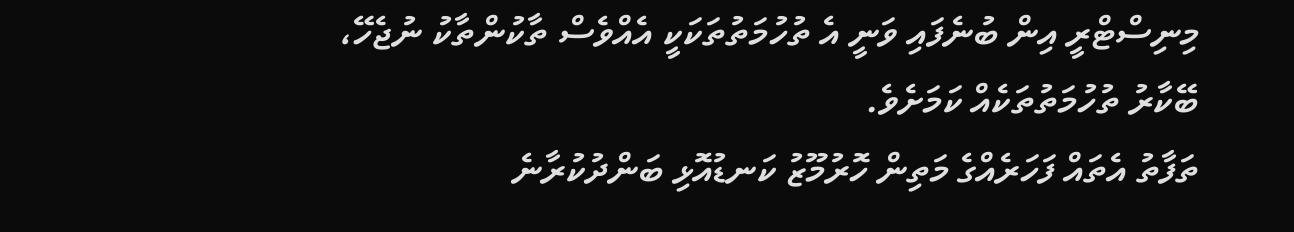މިނިސްޓްރީ އިން ބުނެފައި ވަނީ އެ ތުހުމަތުތަކަކީ އެއްވެސް ތާކުންތާކު ނުޖެހޭ، ބޭކާރު ތުހުމަތުތަކެއް ކަމަށެވެ.
ތަފާތު އެތައް ފަހަރެއްގެ މަތިން ހޮރުމޫޒު ކަނޑުއޮޅި ބަންދުކުރާނެ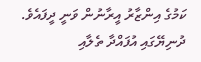ކަމުގެ އިންޒާރު އީރާނުން ވަނީ ދީފައެވެ. ދުނިޔޭގައި އުފައްދާ ތެލާއި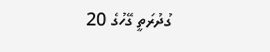ގުދުރަތީ ގޭހުގެ 20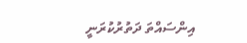އިންސައްތަ ދަތުރުކުރަނީ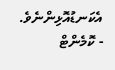އެކަނޑުއޮޅިންނެވެ.
- ކޮމެންޓް